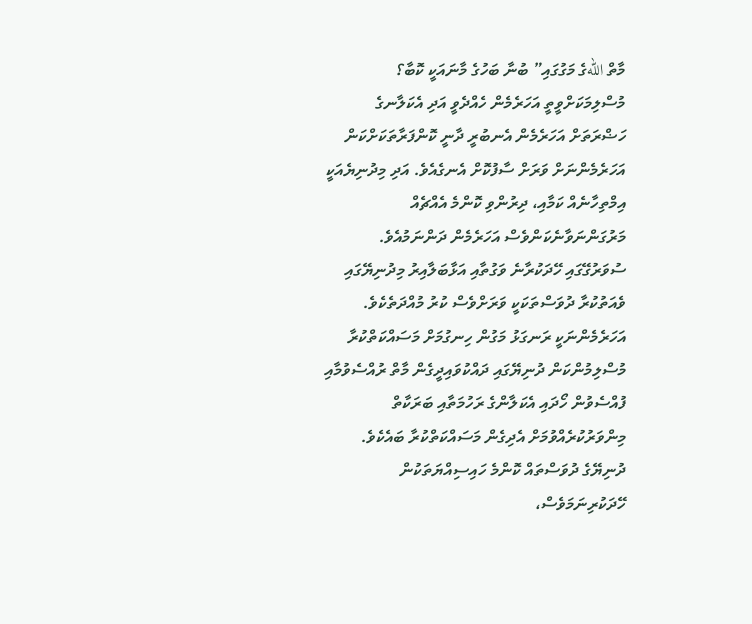މާތް اللهގެ މަގުގައި” ބުނާ ބަހުގެ މާނައަކީ ކޮބާ؟
މުސްލިމަކަށްވީތީ އަހަރެމެން ހެއްދެވީ އަދި އެކަލާނގެ ހަޟްރަތަށް އަހަރެމެން އެނބުރީ ދާނީ ކޮންފަރާތަކަށްކަން އަހަރެމެންނަށް ވަރަށް ސާފުކޮށް އެނގެއެވެ. އަދި މިދުނިޔެއަކީ އިމްތިހާނެއް ކަމާއި، ދިރުންވި ކޮންމެ އެއްޗެއް މަރުގަންނަވާނެކަންވެސް އަހަރެމެން ދަންނަމުއެވެ. ސުވަރުގޭގައި ހޭދަކުރާނެ ވަގުތާއި އަޅާބަލާއިރު މިދުނިޔޭގައި ވެއަތުކުރާ ދުވަސްތަކަކީ ވަރަށްވެސް ކުރު މުއްދަތެކެވެ.
އަހަރެމެންނަކީ ރަނގަޅު މަގުން ހިނގުމަށް މަސައްކަތްކުރާ މުސްލިމުންކަން ދުނިޔޭގައި ދައްކުވައިދީގެން މާތް ރުއްސެވުމާއި ފުއްސެވުން ހޯދައި އެކަލާންގެ ރަހުމަތާއި ބަރަކާތް މިންވަރުކުރެއްވުމަށް އެދިގެން މަސައްކަތްކުރާ ބައެކެވެ.
ދުނިޔޭގެ ދުވަސްތައް ކޮންމެ ހައިސިއްޔަތަކުން ހޭދަކުރިނަމަވެސް،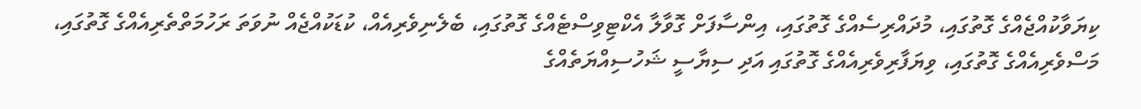ކިޔަވާކުއްޖެއްގެ ގޮތުގައި، މުދައްރިސެއްގެ ގޮތުގައި، އިންސާފަށް ގޮވާލާ އެކްޓިވިސްޓެއްގެ ގޮތުގައި، ބެލެނިވެރިއެއް، ކުޑަކުއްޖެއް ނުވަތަ ރަހުމަތްތެރިއެއްގެ ގޮތުގައި، މަސްވެރިއެއްގެ ގޮތުގައި، ވިޔަފާރިވެރިއެއްގެ ގޮތުގައި އަދި ސިޔާސީ ޝަހުސިއްޔަތެއްގެ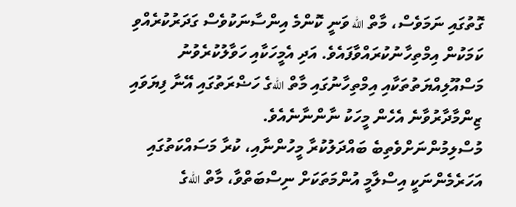ގޮތުގައި ނަމަވެސް، މާތް الله ވަނީ ކޮންމެ އިންސާނަކުވެސް ގަދަރުކުރެއްވި ކަމަކުން އިމްތިހާނުކުރައްވާފައެވެ. އަދި އެމީހަކާއި ހަވާލުކުރެވުނު މަސްއޫލިއްޔަތުތަކާއި އިމްތިހާނުގައި މާތް اللهގެ ހަޟްރަތުގައި އޭނާ ފިޔަވައި ޒިންމާދާރުވާނެ އެހެން މީހަކު ނާންނާނެއެވެ.
މުސްލިމުންނަށްވެތިބެ ބައްދަލުކުރާ މީހުންނާއި، ކުރާ މަސައްކަތުގައި އަހަރެމެންނަކީ އިސްލާމީ އުންމަތަކަށް ނިސްބަތްވާ، މާތް اللهގެ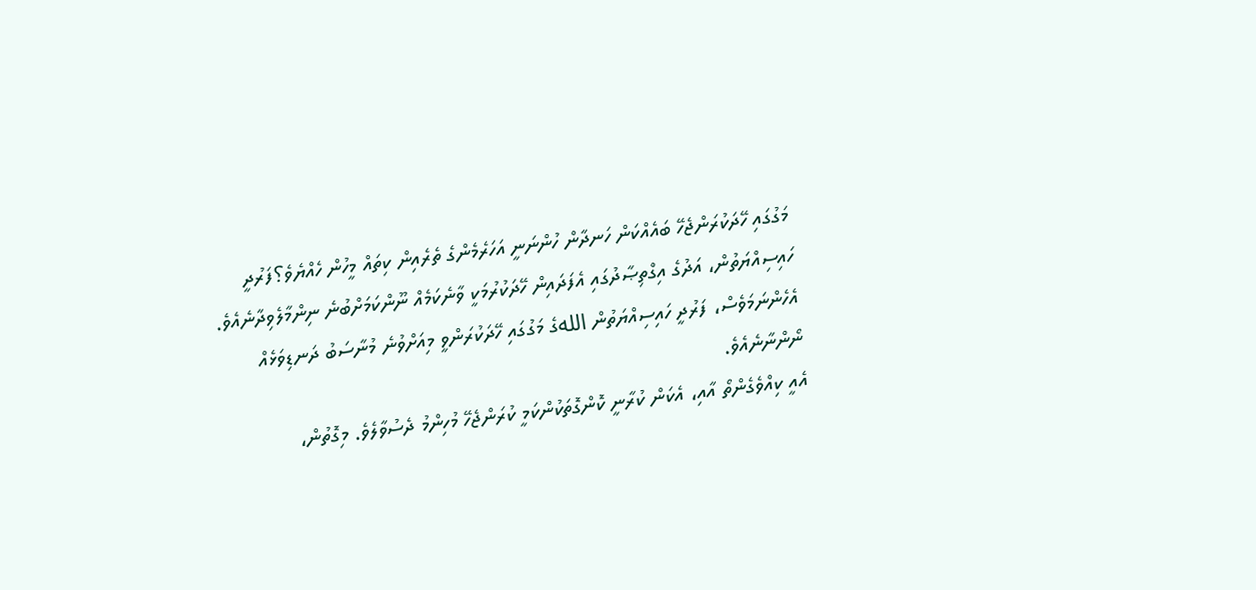މަގުގައި ހޭދަކުރަންޖެހޭ ބައެއްކަން ހަނދާން ހުންނަނީ އަހަރެމެންގެ ތެރެއިން ކިތައް މީހުން ހެއްޔެވެ؟ފަރުދީ ހައިސިއްޔަތުން، އަދުގެ އިގްތިޞާދުގައި އެފަދައިން ހޭދަކުރުމަކީ ވާނެކަމެއް ނޫންކަމަށްބުނެ ނިންމާލެވިދާނެއެވެ. އެހެންނަމަވެސް، ފަރުދީ ހައިސިއްޔަތުން اللهގެ މަގުގައި ހޭދަކުރަންވީ މިއަށްވުނެ މުނާސަބު ދަނޑިވަޅެއް ނޯންނާނެއެވެ.
އެއީ ކިއްވެގެންތޯ އާއި، އެކަން ކުރާނީ ކޮންގޮތަކުންކަމީ ކުރަންޖެހޭ މުހިންމު ދެސުވާލެވެ. މިގޮތުން،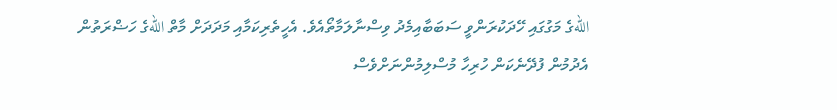اللهގެ މަގުގައި ހޭދަކުރަންވީ ސަބަބާއިމެދު ވިސްނާލަމާތޯއެވެ. އެހީތެރިކަމާއި މަދަދަށް މާތް اللهގެ ހަޟްރަތުން އެދުމުން ފުދޭނެކަން ހުރިހާ މުސްލިމުންނަށްވެސް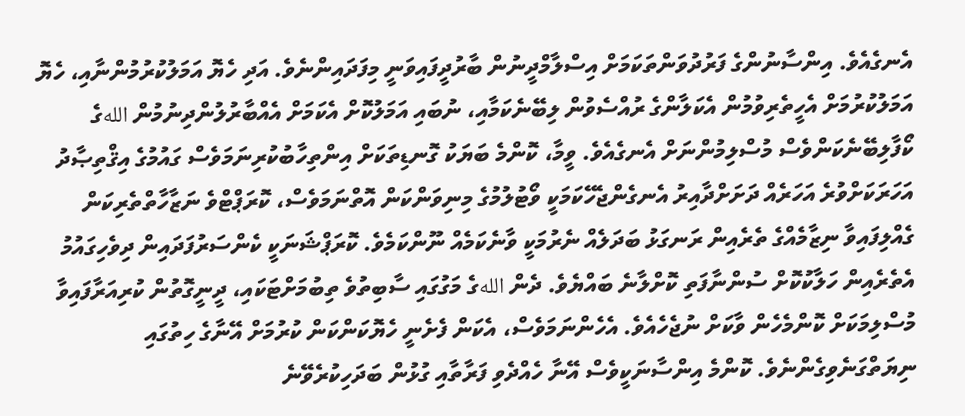އެނގެއެވެ. އިންސާނުންގެ ފަރުދުވަންތަކަމަށް އިސްލާމްދީނުން ބާރުދީފައިވަނީ މިފަދައިންނެވެ. އަދި ހެޔޮ އަމަލުކުރުމުންނާއި، ހެޔޮ އަމަލުކުރުމަށް އެހީތެރިވުމުން އެކަލާންގެ ރުއްސެވުން ލިބޭނެކަމާއި، ނުބައި އަމަލުކޮށް އެކަމަށް އެއްބާރުލުންދިނުމުން اللهގެ ކޯފާލިބޭނެކަންވެސް މުސްލިމުންނަށް އެނގެއެވެ. ވީމާ، ކޮންމެ ބަޔަކު ގޮނޑިތަކަށް އިންތިހާބުކުރިނަމަވެސް ގައުމުގެ އިޤްތިޞާދު އަހަރަކަށްވުރެ އަހަރެއް ދަށަށްދާއިރު އެނގެންޖެހޭކަމަކީ ވޯޓުލުމުގެ މިނިވަންކަން އޮތްނަމަވެސް، ކޮރަޕްޓްވެ ނަޒާހާތްތެރިކަން ގެއްލިފައިވާ ނިޒާމެއްގެ ތެރެއިން ރަނގަޅު ބަދަލެއް ނެރުމަކީ ވާނެކަމެއް ނޫންކަމެވެ. ކޮރަޕްޝަނަކީ ކެންސަރުފަދައިން ދިވެހިގައުމު އެތެރެއިން ހަލާކުކޮށް ސުންނާފަތި ކޮށްލާނެ ބައްޔެވެ. ދެން اللهގެ މަގުގައި ސާބިތުވެ ތިބުމަށްޓަކައި، ދީނީގޮތުން ކުރިއަރާފައިވާ މުސްލިމަކަށް ކޮންމެހެން ވާކަށް ނުޖެހެއެވެ. އެހެންނަމަވެސް، އެކަން ފެށެނީ ހެޔޮކަންކަން ކުރުމަށް އޭނާގެ ހިތުގައި ނިޔަތްގަނެވިގެންނެވެ. ކޮންމެ އިންސާނަކީވެސް އޭނާ ހެއްދެވި ފަރާތާއި ގުޅުން ބަދަހިކުރެވޭނެ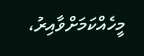މީހެއްކަމަށްވާއިރު،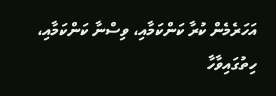އަހަރެމެން ކުރާ ކަންކަމާއި، ވިސްނާ ކަންކަމާއި، ހިތުގައިވާހާ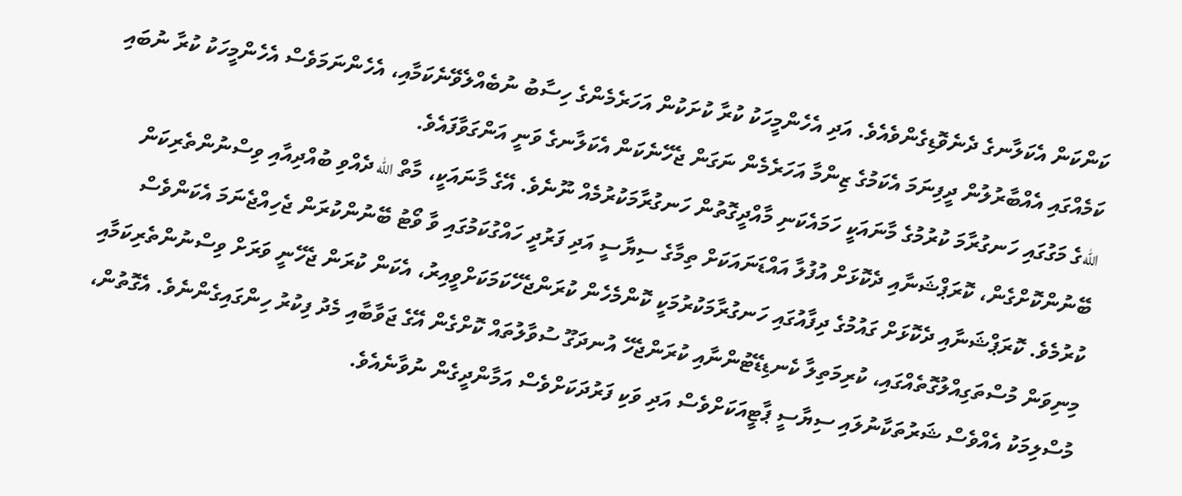ކަންކަން އެކަލާނގެ ދެނެވޮޑިގެންވެއެވެ. އަދި އެހެންމީހަކު ކުރާ ކުށަކުން އަހަރެމެންގެ ހިސާބު ނުބެއްލެވޭނެކަމާއި، އެހެންނަމަވެސް އެހެންމީހަކު ކުރާ ނުބައި ކަމެއްގައި އެއްބާރުލުން ދީފިނަމަ އެކަމުގެ ޒިންމާ އަހަރެމެން ނަގަން ޖެހޭނެކަން އެކަލާނގެ ވަނީ އަންގަވާފައެވެ.
اللهގެ މަގުގައި ހަނގުރާމަ ކުރުމުގެ މާނައަކީ ހަމައެކަނި މާއްދީގޮތުން ހަނގުރާމަކުރުމެއް ނޫނެވެ. އޭގެ މާނައަކީ، މާތް الله ދެއްވި ބުއްދިއާއި ވިސްނުންތެރިކަން ބޭނުންކޮށްގެން، ކޮރަޕްޝަނާއި ދެކޮޅަށް އުފުލާ އައްޑަނައަކަށް ތިމާގެ ސިޔާސީ އަދި ފަރުދީ ހައްގުކަމުގައި ވާ ވޯޓު ބޭނުންކުރަން ޖެހިއްޖެނަމަ އެކަންވެސް ކުރުމެވެ. ކޮރަޕްޝަނާއި ދެކޮޅަށް ގައުމުގެ ދިފާއުގައި ހަނގުރާމަކުރުމަކީ ކޮންމެހެން ކުރަންޖެހޭކަމަކަށްވީއިރު، އެކަން ކުރަން ޖެހޭނީ ވަރަށް ވިސްނުންތެރިކަމާއި މިނިވަން މުސްތަގިއްލުގޮތެއްގައި، ކުރިމަތިލާ ކެނޑިޑޭޓުންނާއި ކުރަންޖެހޭ އުނދަގޫ ސުވާލުތައް ކޮށްގެން އޭގެ ޖަވާބާއި މެދު ފިކުރު ހިންގައިގެންނެވެ. އެގޮތުން، މުސްލިމަކު އެއްވެސް ޝަރުތަކާނުލައި ސިޔާސީ ޕާޓީއަކަށްވެސް އަދި ވަކި ފަރުދަކަށްވެސް އަމާންދީގެން ނުވާނެއެވެ.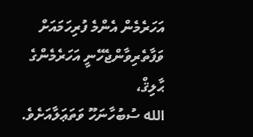އަހަރެމެން އެންމެ ފުރިހަމައަށް ވަފާތެރިވާންޖެހޭނީ އަހަރެމެންގެ ޙާލިޤް،
الله ސުބުހާނަހޫ ވަތަޢަލާއަށެވެ.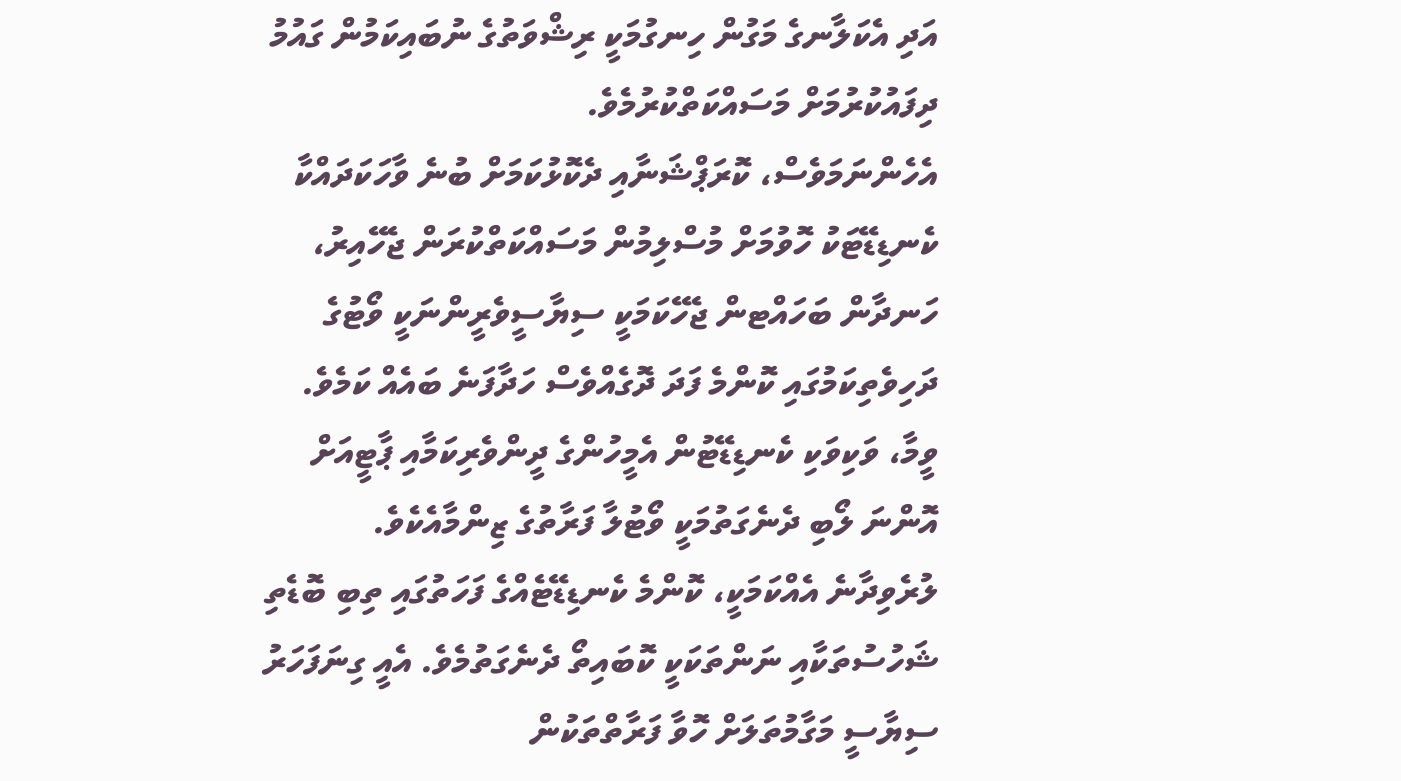އަދި އެކަލާނގެ މަގުން ހިނގުމަކީ ރިޝްވަތުގެ ނުބައިކަމުން ގައުމު ދިފައުކުރުމަށް މަސައްކަތްކުރުމެވެ.
އެހެންނަމަވެސް، ކޮރަޕްޝަނާއި ދެކޮޅުކަމަށް ބުނެ ވާހަކަދައްކާ ކެނޑިޑޭޓަކު ހޮވުމަށް މުސްލިމުން މަސައްކަތްކުރަން ޖެހޭއިރު، ހަނދާން ބަހައްޓން ޖެހޭކަމަކީ ސިޔާސީވެރީންނަކީ ވޯޓުގެ ދަހިވެތިކަމުގައި ކޮންމެ ފަދަ ދޮގެއްވެސް ހަދާފަނެ ބައެއް ކަމެވެ. ވީމާ، ވަކިވަކި ކެނޑިޑޭޓުން އެމީހުންގެ ދީންވެރިކަމާއި ޕާޓީއަށް އޮންނަ ލޯބި ދެނެގަތުމަކީ ވޯޓުލާ ފަރާތުގެ ޒިންމާއެކެވެ. ލުރެވިދާނެ އެއްކަމަކީ، ކޮންމެ ކެނޑިޑޭޓެއްގެ ފަހަތުގައި ތިބި ބޮޑެތި ޝަހުސުތަކާއި ނަންތަކަކީ ކޮބައިތޯ ދެނެގަތުމެވެ. އެއީ ގިނަފަހަރު ސިޔާސީ މަގާމުތަލަށް ހޮވާ ފަރާތްތަކުން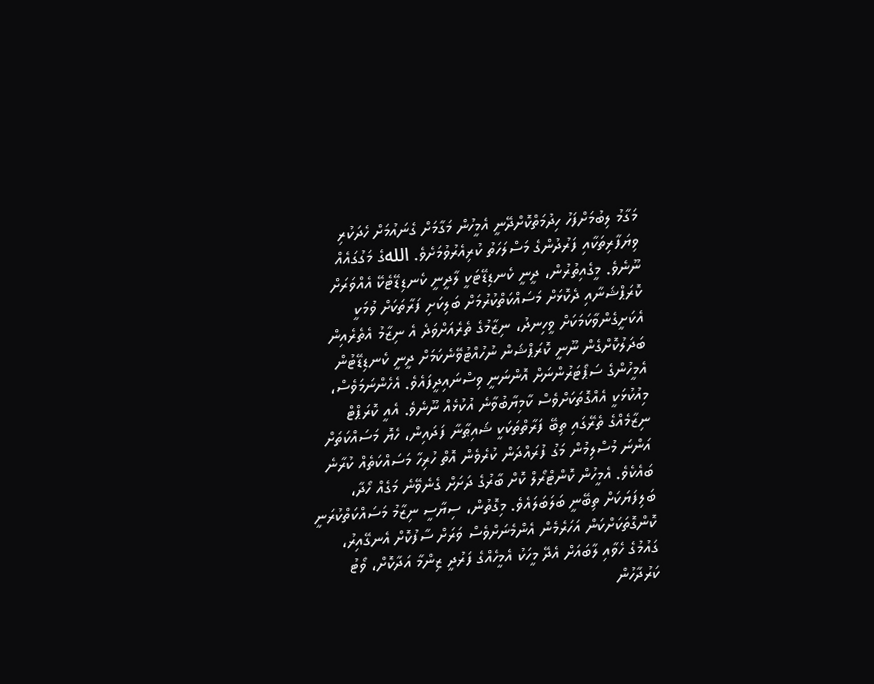މަގާމު ލިބުމަށްފަހު ހިދުމަތްކޮށްދޭނީ އެމީހުން މަގާމަށް ގެނައުމަށް ހެދަކުރި ވިޔަފާރިތަކާއި ފަރުދުންގެ މަސްލަހަތު ކުރިއެރުވުމަށެވެ. اللهގެ މަގުގައެއް ނޫނެވެ. މީގެއިތުރުން، ދީނީ ކެނޑިޑޭޓަކީ ލާދީނީ ކެނޑިޑޭޓެކޭ އެއްވަރަށް ކޮރަޕްޝަނާއި ދެކޮޅަށް މަސައްކަތްކުރުމަށް ބަލިކަށި ފަރާތަކަށް ވުމަކީ އެކަށީގެންވާކަމަކަށް ވީހިނދު، ނިޒާމުގެ ތެރެއަށްވަދެ އެ ނިޒާމު އެތެރެއިން ބަދަލުކޮށްގެން ނޫނީ ކޮރަޕްޝަން ނުހުއްޓުވޭނެކަމަށް ދީނީ ކެނޑިޑޭޓުން އެމީހުންގެ ސަޕޯޓަރުންނަށް އޮންނަނީ ވިސްނައިދީފައެވެ. އެހެންނަމަވެސް، މިއުކުޅަކީ އެއްގޮތަކަށްވެސް ކާމިޔާބުވާނެ އުކުޅެއް ނޫނެވެ. އެއީ ކޮރަޕްޓް ނިޒާމެއްގެ ތެރޭގައި ތިބޭ ފަރާތްތަކަކީ ޝައިޠާނާ ފަދައިން، ހެޔޮ މަސައްކަތަށް އަންނަ މުސްލިމުން މަގު ފުރައްދަން ކުރެވެން އޮތް ހުރިހާ މަސައްކަތެއް ކުރާނެ ބައެކެވެ. އެމީހުން ކޮންޓްރޯލް ކޮށް ބާރުގެ ދަށަށް ގެނެވޭނެ މަގެއް ހޯދާ، ބަލިފަޔަކަށް ތިބޭނީ ބަލަބަލައެވެ. މިގޮތުން، ސިޔާސީ ނިޒާމު މަސައްކަތްކުރަނީ ކޮންގޮތަކަށްކަން އަހަރެމެން އެންމެނަށްވެސް ވަރަށް ސާފުކޮށް އެނގޭއިރު، ގައުމުގެ ހެވާއި ލާބައަށް އެދޭ މީހަކު އެމީހެއްގެ ފަރުދީ ޒިންމާ އަދާކޮށް، ވޯޓު ކަރުދާހުން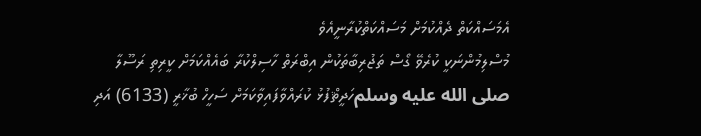އެމަސައްކަތް ދެއްކުމަށް މަސައްކަތްކުރާނީއެވެ
މުސްލިމުންނަކީ ކުރެވޭ ގޯސް ތަޖުރިބާތަކުން އިބްރަތް ހާސިލްކުރާ ބައެއްކަމަށް ކީރިތި ރަސޫލާ صلى الله عليه وسلمހަދީޘްފުޅު ކުރައްވާފައިވާކަމަށް ސަހީހް ބުޚާރީ (6133) އަދި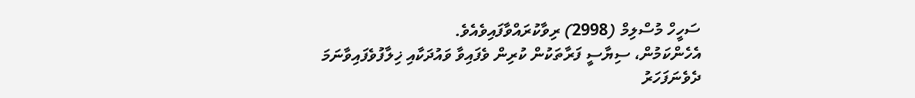ސަހީހް މުސްލިމް (2998) ރިވާކުރައްވާފައިވެއެވެ.
އެހެންކަމުން، ސިޔާސީ ފަރާތަކުން ކުރިން ވެފައިވާ ވައުދަކާއި ޚިލާފުވެފައިވާނަމަ ދެވެނަފަހަރު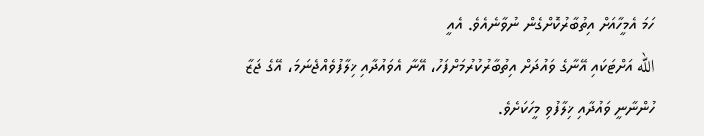ހަމަ އެމީހާއަށް އިތުބާރުކޮށްގެން ނުވާނެއެވެ. އެއީ
الله އަށްޓަކައި އޭނާގެ ވައުދަށް އިތުބާރުކުރުމަށްފަހު، އޭނާ އެވައުދާއި ޚިލާފުވެއްޖެނަމަ، އޭގެ ޖަޒާ ހުންނާނީ ވައުދާއި ޚިލާފުވި މީހަކަށެވެ.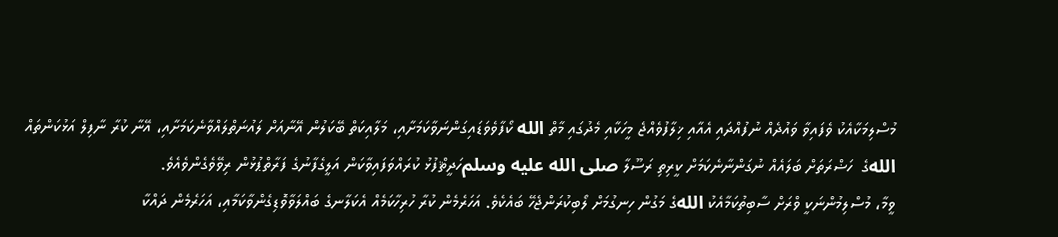މުސްލިމަކާއެކު ވެފައިވާ ވައުދެއް ނުފުއްދައި އެއާއި ޚިލާފުވެއްޖެ މީހަކާއި މެދުގައި މާތް الله ކޯފާވެވަޑައިގަންނަވާކަމަށާއި، މަލާއިކަތް ބޭކަލުން އޭނާއަށް ލައުނަތްލައްވާނެކަމަށާއި، އޭނާ ކުރާ ނާފިލް އަޅުކަންތައް اللهގެ  ހަޟްރަތަށް ބަލައެއް ނުގަންނާނެކަމަށް ކީރިތި ރަސޫލާ صلى الله عليه وسلمހަދީޘްފުޅު ކުރައްވަފައިވާކަން އަލީގެފާނުގެ ފަރާތްޕުޅުން ރިވޭވެގެންވެއެވެ.
ވީމާ، މުސްލިމުންނަކީ ވްރަށް ސާބިތުކަމާއެކު اللهގެ މަގުން ހިނގުމަށް ލޯބިކުރަންޖެހޭ ބައެކެވެ. އަހަރެމެން ކުރާ ހުރިހާކަމެއް އެކަލާނގެ ބައްލަވާވޮޑިގެންވާކަމާއި، އަހަރެމެން ދައްކާ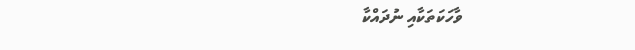ވާހަކަތަކާއި ނުދައްކާ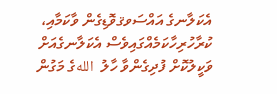އެކަލާނގެ އައްސަވޤވޮޑިގެން ވާކަމާއި، ކުރާހުރިހާކަމެއްގައިވެސް އެކަލާނގެއަށް ވަކީލުކޮށް ފުދިގެންވާ ހާލު  اللهގެ މަގުން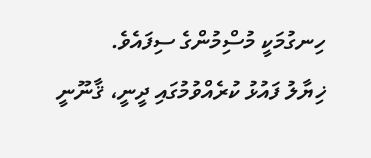ހިނގުމަކީ މުސްިމުންގެ ސިފައެވެ.
ޚިޔާލު ފައުޅު ކުރެއްވުމުގައި ދީނީ، ޤާނޫނީ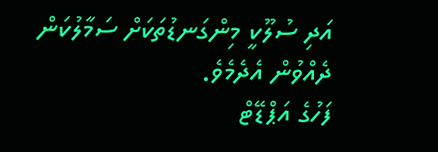އަދި ސުލޫކީ މިންގަނޑުތަކަށް ސަމާލުކަން ދެއްވުން އެދެމެވެ.
ފަހުގެ އަޕްޑޭޓް